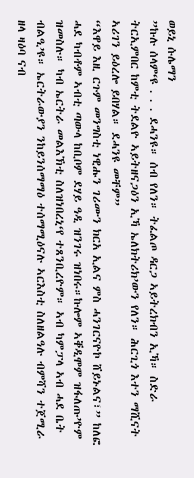ወይኒ ሱሌማን
”ኩሉ ሰላም‘ዩ . . . ደሓንዩ። ሰብ የለን። ትፈልጦ ዳርጋ ኣይትረክብን ኢኻ። ስድራ ትርኢምበር ከምቲ ትደልዮ ኣይትዘናጋዕን ኢኻ ኤለክትሪክ’ውን የለን። ሕርጊጎ እተን ማሺናት ኣሪገን ይዕረሎ ይበሃል። ደሓንዩ መቸም”
“እዋይ እዚ ርጉም መንግስቲ ነዊሑን ገሪሙን ክርአ ኢልና ምስ ሓንገርናዮኮ ሸይኑልና፣” ከለፎ ሓደ ካብቶም ኣብቲ ጣውላ ከቢቦም ደሃይ ዓዲ ዝንገሩ ዝነበሩ።ኩሎም ኣቐዲሞም ዝፋለጡ’ዮም ዝመስሉ። ካብ ኤርትራ መልእኽቲ ስለዝነበረኒ‘የ ተጸንቢረዮም። ኣብ ካምፓላ ኣብ ሓደ ቤት ብልዒ’ዩ። ኤርትራውያን ንከይንሰማማዕ ተሰማሚዕናሉ ኣርእስቲ ስለዘልዓሉ ብምሻን ተጀሚራ ዘላ ዛዕባ ናብ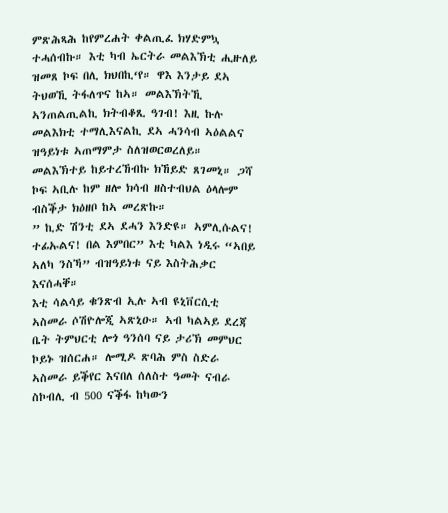ምጽሕጻሕ ከየምረሐት ቀልጢፈ ክሃድምኳ ተሓሰብኩ። እቲ ካብ ኤርትራ መልእኽቲ ሒዙለይ ዝመጸ ኮፍ በሊ ክህበኪ‘የ። ዋእ እንታይ ደኣ ትህወኺ ትፋለጥና ከኣ። መልእኽትኺ ኣንጠልጢልኪ ክትብቆጺ ዓገብ! እዚ ኩሉ መልእክቲ ተማሊእናልኪ ደኣ ሓንሳብ ኣዕልልና ዝዓይነቱ ኣጠማምታ ስለዝወርወረለይ። መልእኽተይ ከይተረኸብኩ ክኸይድ ጸገመኒ። ጋሻ ኮፍ ኣቢሉ ከም ዘሎ ክሳብ ዘስተብህል ዕላሎም ብስቕታ ክዕዘቦ ከኣ መረጽኩ።
” ኪድ ሽንቲ ደኣ ደሓን እንድዩ። ኣምሊሱልና! ተፊኡልና! በል እምበር” እቲ ካልእ ነዲሩ “ኣበይ ኣለካ ንስኻ” ብዝዓይነቱ ናይ እስትሕቃር እናሰሓቐ።
እቲ ሳልሳይ ቁንጽብ ኢሉ ኣብ ዩኒቨርሲቲ ኣስመራ ሶሽዮሎጂ ኣጽኒዑ። ኣብ ካልኣይ ደረጃ ቤት ትምህርቲ ሎጎ ዓንሰባ ናይ ታሪኽ መምህር ኮይኑ ዝሰርሐ። ሎሚዶ ጽባሕ ምስ ስድራ ኣስመራ ይቕየር እናበለ ሰለስተ ዓመት ናብራ ስኮብሊ ብ 500 ናቕፋ ከካውን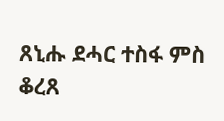ጸኒሑ ደሓር ተስፋ ምስ ቆረጸ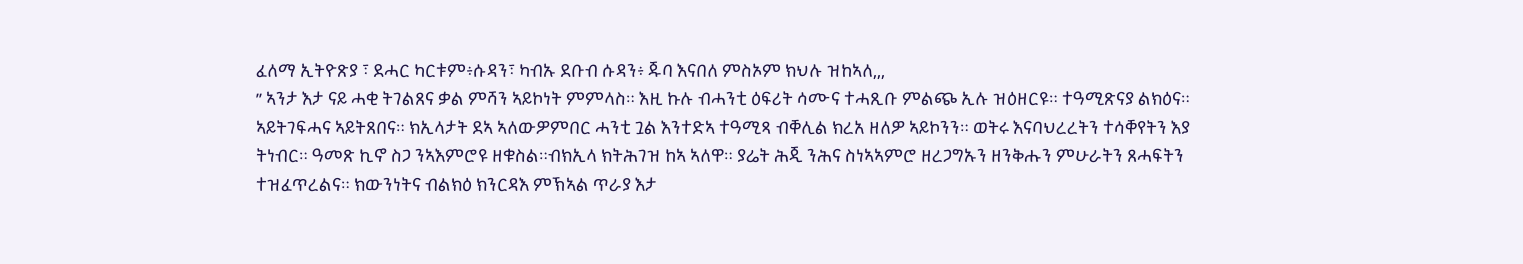ፈለማ ኢትዮጽያ ፣ ደሓር ካርቱም፥ሱዳን፣ ካብኡ ደቡብ ሱዳን፥ ጁባ እናበለ ምስኦም ክህሉ ዝከኣለ,,,
” ኣንታ እታ ናይ ሓቂ ትገልጸና ቃል ምሻን ኣይኮነት ምምላስ። እዚ ኩሉ ብሓንቲ ዕፍሪት ሳሙና ተሓጺቡ ምልጭ ኢሉ ዝዕዘርዩ። ተዓሚጽናያ ልክዕና። ኣይትገፍሓና ኣይትጸበና። ክኢላታት ደኣ ኣለውዎምበር ሓንቲ ጓል እንተድኣ ተዓሚጻ ብቐሊል ክረአ ዘለዎ ኣይኮንን። ወትሩ እናባህረረትን ተሳቐየትን እያ ትነብር። ዓመጽ ኪኖ ስጋ ንኣእምሮዩ ዘቁስል።ብክኢላ ክትሕገዝ ከኣ ኣለዋ። ያሬት ሕጂ ንሕና ስነኣኣምሮ ዘረጋግኡን ዘንቅሑን ምሁራትን ጸሓፍትን ተዝፈጥረልና። ክውንነትና ብልክዕ ክንርዳእ ምኽኣል ጥራያ እታ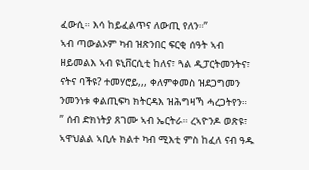ፈውሲ። እሳ ከይፈልጥና ለውጢ የለን።”
ኣብ ጣውልኦም ካብ ዝጽንበር ፍርቂ ሰዓት ኣብ ዘይመልእ ኣብ ዩኒቨርሲቲ ከለና፣ ጓል ዲፓርትመንትና፣ ናትና ባችዩ? ተመሃሮይ,,, ቀለምቀመስ ዝደጋግመን ንመንነቱ ቀልጢፍካ ክትርዳእ ዝሕግዛኻ ሓረጋትየን።
” ሰብ ድክነትያ ጸገሙ ኣብ ኤርትራ። ረኣዮንዶ ወጽዩ፣ ኣዋህልል ኣቢሉ ክልተ ካብ ሚእቲ ምስ ከፈለ ናብ ዓዱ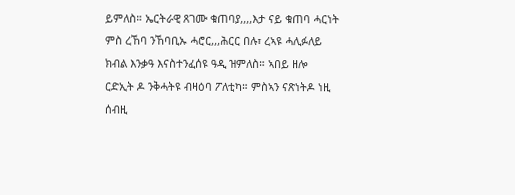ይምለስ። ኤርትራዊ ጸገሙ ቁጠባያ,,,,እታ ናይ ቁጠባ ሓርነት ምስ ረኸባ ንኸባቢኡ ሓሮር,,,ሕርር በሉ፣ ረኣዩ ሓሊፉለይ ክብል እንቃዓ እናስተንፈሰዩ ዓዲ ዝምለስ። ኣበይ ዘሎ ርድኢት ዶ ንቅሓትዩ ብዛዕባ ፖለቲካ። ምስኣን ናጽነትዶ ነዚ ሰብዚ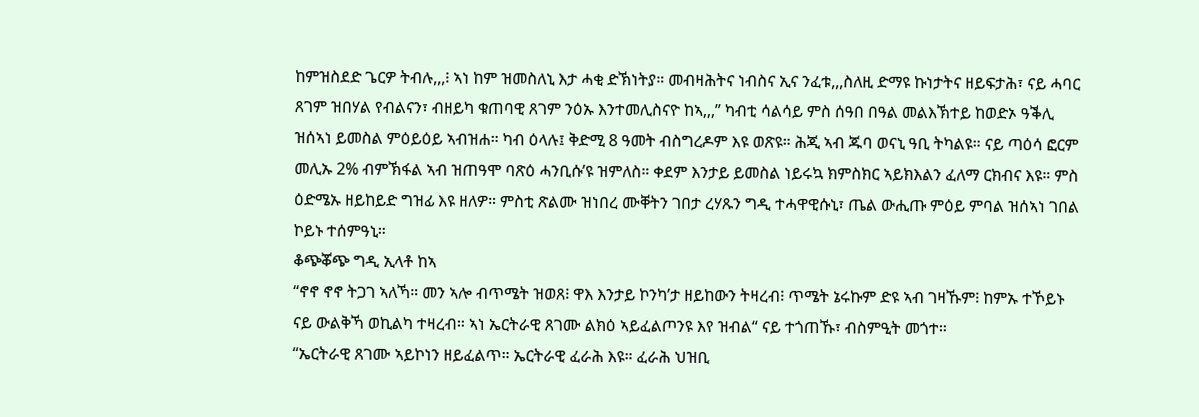ከምዝስደድ ጌርዎ ትብሉ,,,፧ ኣነ ከም ዝመስለኒ እታ ሓቂ ድኽነትያ። መብዛሕትና ነብስና ኢና ንፈቱ,,,ስለዚ ድማዩ ኩነታትና ዘይፍታሕ፣ ናይ ሓባር ጸገም ዝበሃል የብልናን፣ ብዘይካ ቁጠባዊ ጸገም ንዕኡ እንተመሊስናዮ ከኣ,,,” ካብቲ ሳልሳይ ምስ ሰዓበ በዓል መልእኽተይ ከወድኦ ዓቕሊ ዝሰኣነ ይመስል ምዕይዕይ ኣብዝሐ። ካብ ዕላሉ፤ ቅድሚ 8 ዓመት ብስግረዶም እዩ ወጽዩ። ሕጂ ኣብ ጁባ ወናኒ ዓቢ ትካልዩ። ናይ ጣዕሳ ፎርም መሊኡ 2% ብምኽፋል ኣብ ዝጠዓሞ ባጽዕ ሓንቢሱ’ዩ ዝምለስ። ቀደም እንታይ ይመስል ነይሩኳ ክምስክር ኣይክእልን ፈለማ ርክብና እዩ። ምስ ዕድሜኡ ዘይከይድ ግዝፊ እዩ ዘለዎ። ምስቲ ጽልሙ ዝነበረ ሙቐትን ገበታ ረሃጹን ግዲ ተሓዋዊሱኒ፣ ጤል ውሒጡ ምዕይ ምባል ዝሰኣነ ገበል ኮይኑ ተሰምዓኒ።
ቆጭቖጭ ግዲ ኢላቶ ከኣ
“ኖኖ ኖኖ ትጋገ ኣለኻ። መን ኣሎ ብጥሜት ዝወጸ፧ ዋእ እንታይ ኮንካ’ታ ዘይከውን ትዛረብ፧ ጥሜት ኔሩኩም ድዩ ኣብ ገዛኹም፧ ከምኡ ተኾይኑ ናይ ውልቅኻ ወኪልካ ተዛረብ። ኣነ ኤርትራዊ ጸገሙ ልክዕ ኣይፈልጦንዩ እየ ዝብል“ ናይ ተጎጠኹ፣ ብስምዒት መጎተ።
“ኤርትራዊ ጸገሙ ኣይኮነን ዘይፈልጥ። ኤርትራዊ ፈራሕ እዩ። ፈራሕ ህዝቢ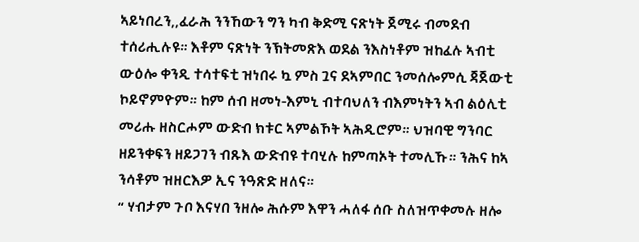ኣይነበረን,,ፈራሕ ንንኸውን ግን ካብ ቅድሚ ናጽነት ጀሚሩ ብመደብ ተሰሪሒሉዩ። እቶም ናጽነት ንኽትመጽእ ወደል ንእስነቶም ዝከፈሉ ኣብቲ ውዕሎ ቀንዲ ተሳተፍቲ ዝነበሩ ኳ ምስ ጓና ደኣምበር ንመሰሎምሲ ጃጀውቲ ኮይኖምዮም። ከም ሰብ ዘመነ-እምኒ ብተባህለን ብእምነትን ኣብ ልዕሊቲ መሪሑ ዘስርሖም ውድብ ክቱር ኣምልኾት ኣሕዲሮም። ህዝባዊ ግንባር ዘይንቀፍን ዘይጋገን ብጹእ ውድብዩ ተባሂሉ ከምጣኦት ተመሊኹ። ንሕና ከኣ ንሳቶም ዝዘርእዎ ኢና ንዓጽድ ዘለና።
“ ሃብታም ጉቦ እናሃበ ንዘሎ ሕሱም እዋን ሓለፋ ሰቡ ስለዝጥቀመሉ ዘሎ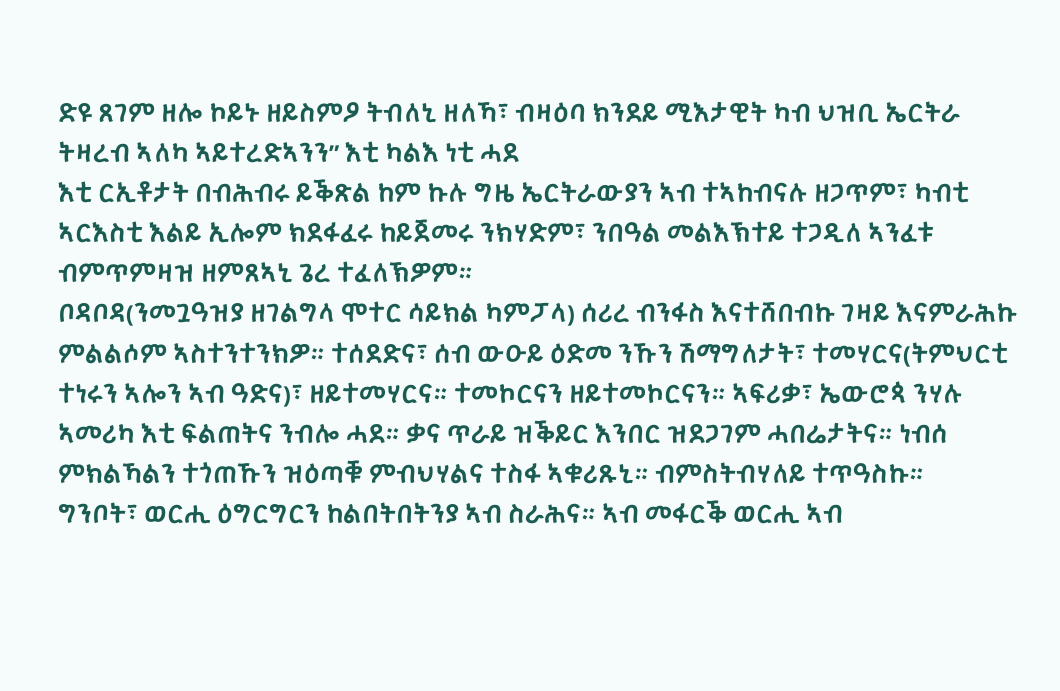ድዩ ጸገም ዘሎ ኮይኑ ዘይስምዖ ትብለኒ ዘለኻ፣ ብዛዕባ ክንደይ ሚእታዊት ካብ ህዝቢ ኤርትራ ትዛረብ ኣለካ ኣይተረድኣንን” እቲ ካልእ ነቲ ሓደ
እቲ ርኢቶታት በብሕብሩ ይቕጽል ከም ኩሉ ግዜ ኤርትራውያን ኣብ ተኣከብናሉ ዘጋጥም፣ ካብቲ ኣርእስቲ እልይ ኢሎም ክደፋፈሩ ከይጀመሩ ንክሃድም፣ ንበዓል መልእኽተይ ተጋዲለ ኣንፈቱ ብምጥምዛዝ ዘምጸኣኒ ጌረ ተፈለኽዎም።
ቦዳቦዳ(ንመጓዓዝያ ዘገልግላ ሞተር ሳይክል ካምፓላ) ሰሪረ ብንፋስ እናተሸበብኩ ገዛይ እናምራሕኩ ምልልሶም ኣስተንተንክዎ። ተሰደድና፣ ሰብ ውዑይ ዕድመ ንኹን ሽማግለታት፣ ተመሃርና(ትምህርቲ ተነሩን ኣሎን ኣብ ዓድና)፣ ዘይተመሃርና። ተመኮርናን ዘይተመኮርናን። ኣፍሪቃ፣ ኤውሮጳ ንሃሉ ኣመሪካ እቲ ፍልጠትና ንብሎ ሓደ። ቃና ጥራይ ዝቕይር እንበር ዝደጋገም ሓበሬታትና። ነብሰ ምክልኻልን ተጎጠኹን ዝዕጣቑ ምብህሃልና ተስፋ ኣቁሪጹኒ። ብምስትብሃለይ ተጥዓስኩ።
ግንቦት፣ ወርሒ ዕግርግርን ከልበትበትንያ ኣብ ስራሕና። ኣብ መፋርቕ ወርሒ ኣብ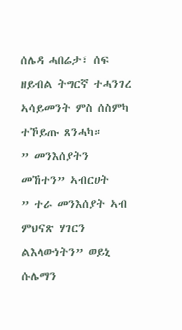ሰሌዳ ሓበሬታ፣ ሰፍ ዘይብል ትግርኛ ተሓንገረ ኣሳይመንት ምስ ሰስምካ ተኾይጡ ጸንሓካ።
” መንእሰያትን መኸተን” ኣብርሀት
” ተራ መንእሰያት ኣብ ምህናጽ ሃገርን ልእላውነትን” ወይኒ ሱሌማን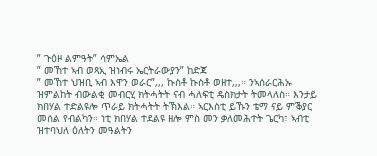” ጉዕዞ ልምዓት” ሳምኤል
” መኸተ ኣብ ወጻኢ ዝነብሩ ኤርትራውያን” ከድጃ
” መኸተ ህዝቢ ኣብ እዋን ወራር”,,, ኩስቶ ኩስቶ ወዘተ,,,። ንኣሰራርሕኡ ዝምልከት ብውልቂ መብርሂ ክትሓትት ናብ ሓለፍቲ ዴስክታት ትመላለስ። እንታይ ክበሃል ተድልዩሎ ጥራይ ክትሓትት ትኽእል። ኣርእስቲ ይኹን ቴማ ናይ ምቕያር መሰል የብልካን። ነቲ ክበሃል ተደልዩ ዘሎ ምስ መን ቃለመሕተት ጌርካ፣ ኣብቲ ዝተባህለ ዕለትን መዓልትን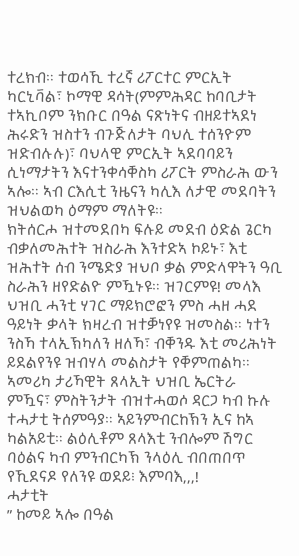ተረክብ። ተወሳኺ ተረኛ ሪፖርተር ምርኢት ካርኒቫል፣ ኮማዊ ዳሳት(ምምሕዳር ከባቢታት ተኣኪቦም ንክቡር በዓል ናጽነትና ብዘይተኣደነ ሕሩድን ዝስተን ብጉጅለታት ባህሊ ተሰንዮም ዝድብሉሉ)፣ ባህላዊ ምርኢት ኣደባባይን ሲነማታትን እናተንቀሳቐስካ ሪፖርት ምስራሕ ውን ኣሎ። ኣብ ርእሲቲ ንዜናን ካሊእ ለታዊ መደባትን ዝህልወካ ዕማም ማለትዩ።
ክትሰርሖ ዝተመደበካ ፍሉይ መደብ ዕድል ጌርካ ብቃለመሕተት ዝስራሕ እንተድኣ ኮይኑ፣ እቲ ዝሕተት ሰብ ንሜድያ ዝህቦ ቃል ምድላዋትን ዓቢ ስራሕን ዘየድልዮ ምዃኑዩ። ዝገርምዩ! መላእ ህዝቢ ሓንቲ ሃገር ማይክሮፎን ምስ ሓዘ ሓደ ዓይነት ቃላት ክዛረብ ዝተቓነየዩ ዝመስል። ነተን ንስኻ ተላኢኽካለን ዘለኻ፣ ብቐንዱ እቲ መሪሕነት ይደልየንዩ ዝብሃላ መልስታት የቐምጠልካ። ኣመሪካ ታሪኻዊት ጸላኢት ህዝቢ ኤርትራ ምዃና፣ ምስትንታት ብዝተሓወሶ ዳርጋ ካብ ኩሉ ተሓታቲ ትሰምዓያ። ኣይንምብርከኽን ኢና ከኣ ካልአይቲ። ልዕሊቶም ጸላእቲ ንብሎም ሽግር ባዕልና ካብ ምንብርካኽ ንላዕሊ ብበጠበጥ የኺደናዶ የለንዩ ወደይ፧ እምባእ,,,!
ሓታቲት
” ከመይ ኣሎ በዓል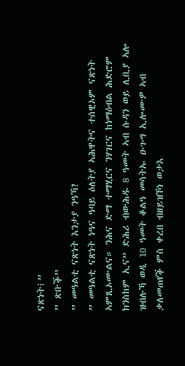ናጽነት፧”
” ጽቡቕ”
” መዓልቲ ናጽነት እንታያ ንዓኻ?
” መዓልቲ ናጽነት ነዓና ዓባይ ዕለትያ ኣሕዋትና ተሰዊኦም ናጽነት ኣምጺኦሙልና። ንሕና ድማ ተማሂርና ንሃገርና ከነማዕብል ሕድሮም ክንስከም ኢና” ድሕሪ ብውሕዱ 8 ዓመት ኣብ ሱዳን ወይ ሊቢያ ኣሎ ዝብሉኻ ወዲ 10 ዓመት ቆልዓ መሳትኡ ዑጉግ ኢሎሙዎ ኣብ ቃለመጠየቕ ምስ ቀረበ ብዘይዝኾነ ወታእ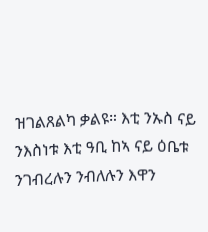ዝገልጸልካ ቃልዩ። እቲ ንኡስ ናይ ንእስነቱ እቲ ዓቢ ከኣ ናይ ዕቤቱ ንገብረሉን ንብለሉን እዋን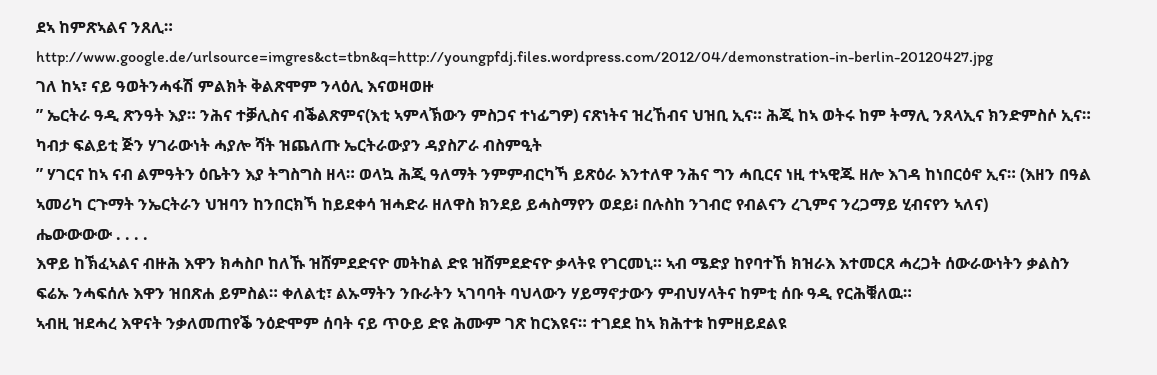ደኣ ከምጽኣልና ንጸሊ።
http://www.google.de/urlsource=imgres&ct=tbn&q=http://youngpfdj.files.wordpress.com/2012/04/demonstration-in-berlin-20120427.jpg
ገለ ከኣ፣ ናይ ዓወትንሓፋሽ ምልክት ቅልጽሞም ንላዕሊ እናወዛወዙ
” ኤርትራ ዓዲ ጽንዓት እያ። ንሕና ተቓሊስና ብቕልጽምና(እቲ ኣምላኽውን ምስጋና ተነፊግዎ) ናጽነትና ዝረኸብና ህዝቢ ኢና። ሕጂ ከኣ ወትሩ ከም ትማሊ ንጸላኢና ክንድምስሶ ኢና።
ካብታ ፍልይቲ ጅን ሃገራውነት ሓያሎ ሻት ዝጨለጡ ኤርትራውያን ዳያስፖራ ብስምዒት
” ሃገርና ከኣ ናብ ልምዓትን ዕቤትን እያ ትግስግስ ዘላ። ወላኳ ሕጂ ዓለማት ንምምብርካኻ ይጽዕራ እንተለዋ ንሕና ግን ሓቢርና ነዚ ተኣዊጁ ዘሎ እገዳ ከነበርዕኖ ኢና። (እዘን በዓል ኣመሪካ ርጉማት ንኤርትራን ህዝባን ከንበርክኻ ከይደቀሳ ዝሓድራ ዘለዋስ ክንደይ ይሓስማየን ወደይ፧ በሉስከ ንገብሮ የብልናን ረጊምና ንረጋማይ ሂብናየን ኣለና)
ሔውውውው . . . .
እዋይ ከኽፈኣልና ብዙሕ እዋን ክሓስቦ ከለኹ ዝሸምደድናዮ መትከል ድዩ ዝሸምደድናዮ ቃላትዩ የገርመኒ። ኣብ ሜድያ ከየባተኸ ክዝራእ እተመርጸ ሓረጋት ሰውራውነትን ቃልስን ፍሬኡ ንሓፍሰሉ እዋን ዝበጽሐ ይምስል። ቀለልቲ፣ ልኡማትን ንቡራትን ኣገባባት ባህላውን ሃይማኖታውን ምብህሃላትና ከምቲ ሰቡ ዓዲ የርሕቑለዉ።
ኣብዚ ዝደሓረ እዋናት ንቃለመጠየቕ ንዕድሞም ሰባት ናይ ጥዑይ ድዩ ሕሙም ገጽ ከርእዩና። ተገደደ ከኣ ክሕተቱ ከምዘይደልዩ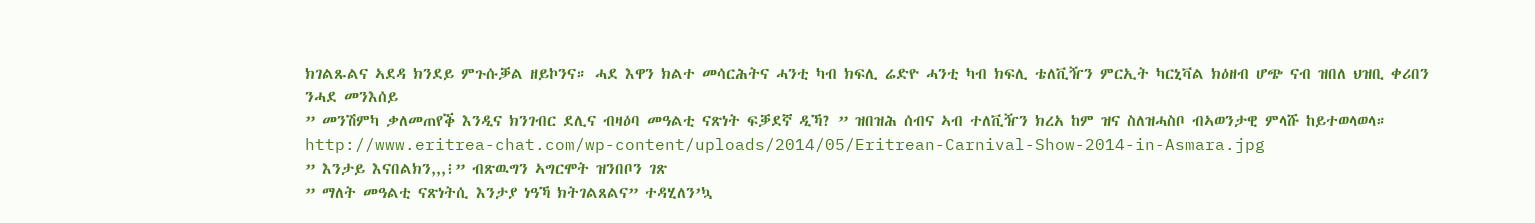ክገልጹልና ኣደዳ ክንደይ ምጉሱቓል ዘይኮንና። ሓደ እዋን ክልተ መሳርሕትና ሓንቲ ካብ ክፍሊ ሬድዮ ሓንቲ ካብ ክፍሊ ቴለቪዥን ምርኢት ካርኒቫል ክዕዘብ ሆጭ ናብ ዝበለ ህዝቢ ቀሪበን ንሓደ መንእሰይ
” መንሽምካ ቃለመጠየቕ እንዲና ክንገብር ደሊና ብዛዕባ መዓልቲ ናጽነት ፍቓደኛ ዲኻ? ” ዝበዝሕ ሰብና ኣብ ተለቪዥን ክረአ ከም ዝና ስለዝሓስቦ ብኣወንታዊ ምላሹ ከይተወላወላ።
http://www.eritrea-chat.com/wp-content/uploads/2014/05/Eritrean-Carnival-Show-2014-in-Asmara.jpg
” እንታይ እናበልክን,,,፧” ብጽዉግን ኣግርሞት ዝንበቦን ገጽ
” ማለት መዓልቲ ናጽነትሲ እንታያ ነዓኻ ክትገልጸልና” ተዳሂለን’ኳ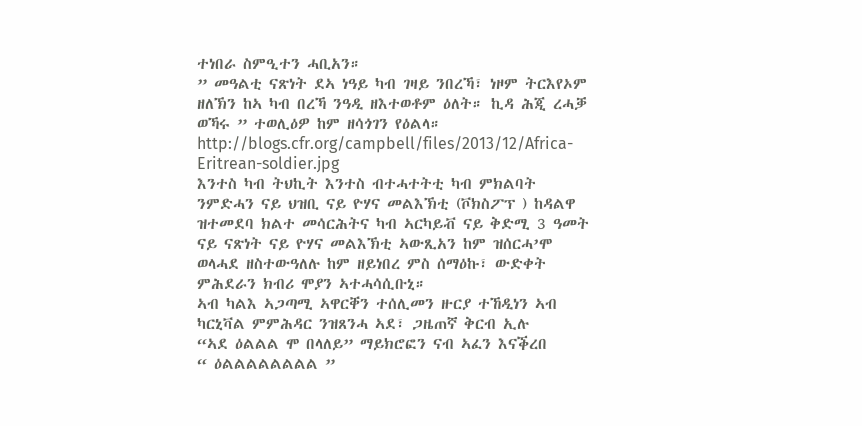ተነበራ ስምዒተን ሓቢአን።
” መዓልቲ ናጽነት ደኣ ነዓይ ካብ ገዛይ ንበረኻ፣ ነዞም ትርእየኦም ዘለኽን ከኣ ካብ በረኻ ንዓዲ ዘእተወቶም ዕለት። ኪዳ ሕጂ ረሓቓ ወኻሩ ” ተወሊዕዎ ከም ዘሳጎገን የዕልላ።
http://blogs.cfr.org/campbell/files/2013/12/Africa-Eritrean-soldier.jpg
እንተስ ካብ ትህኪት እንተስ ብተሓተትቲ ካብ ምክልባት ንምድሓን ናይ ህዝቢ ናይ ዮሃና መልእኽቲ (ቮክስፖፕ ) ከዳልዋ ዝተመደባ ክልተ መሳርሕትና ካብ ኣርካይቭ ናይ ቅድሚ 3 ዓመት ናይ ናጽነት ናይ ዮሃና መልእኽቲ ኣውጺአን ከም ዝሰርሓ’ሞ ወላሓደ ዘስተውዓለሉ ከም ዘይነበረ ምስ ሰማዕኩ፣ ውድቀት ምሕደራን ክብሪ ሞያን ኣተሓሳሲቡኒ።
ኣብ ካልእ ኣጋጣሚ ኣዋርቐን ተሰሊመን ዙርያ ተኸዲነን ኣብ ካርኒቫል ምምሕዳር ንዝጸንሓ ኣደ፣ ጋዜጠኛ ቅርብ ኢሉ
“ኣደ ዕልልል ሞ በላለይ” ማይክሮፎን ናብ ኣፈን እናቕረበ
“ ዕልልልልልልልል ”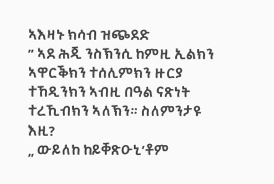ኣእዛኑ ክሳብ ዝጭደድ
” ኣደ ሕጂ ንስኽንሲ ከምዚ ኢልክን ኣዋርቕክን ተሰሊምክን ዙርያ ተኸዲንክን ኣብዚ በዓል ናጽነት ተረኺብክን ኣለኽን። ስለምንታዩ እዚ?
„ ውይለከ ከይቐጽዑኒ’ቶም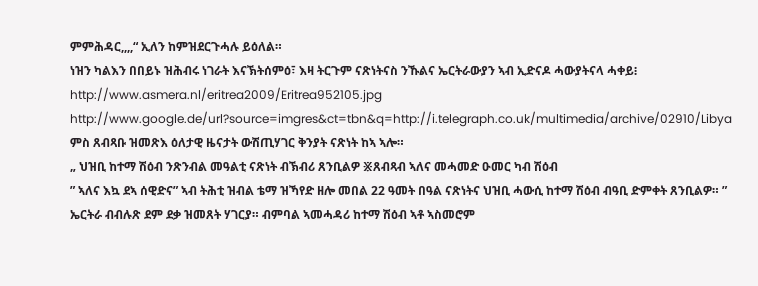ምምሕዳር,,,,“ ኢለን ከምዝደርጉሓሉ ይዕለል።
ነዝን ካልእን በበይኑ ዝሕብሩ ነገራት እናኽትሰምዕ፣ እዛ ትርጉም ናጽነትናስ ንኹልና ኤርትራውያን ኣብ ኢድናዶ ሓውያትናላ ሓቀይ፧
http://www.asmera.nl/eritrea2009/Eritrea952105.jpg
http://www.google.de/url?source=imgres&ct=tbn&q=http://i.telegraph.co.uk/multimedia/archive/02910/Libya
ምስ ጸብጻቡ ዝመጽእ ዕለታዊ ዜናታት ውሽጢሃገር ቅንያት ናጽነት ከኣ ኣሎ።
„ ህዝቢ ከተማ ሽዕብ ንጽንብል መዓልቲ ናጽነት ብኽብሪ ጸንቢልዎ ፠ጸብጻብ ኣለና መሓመድ ዑመር ካብ ሽዕብ
” ኣለና እኳ ደኣ ሰዊድና” ኣብ ትሕቲ ዝብል ቴማ ዝኻየድ ዘሎ መበል 22 ዓመት በዓል ናጽነትና ህዝቢ ሓውሲ ከተማ ሽዕብ ብዓቢ ድምቀት ጸንቢልዎ። ” ኤርትራ ብብሉጽ ደም ደቃ ዝመጸት ሃገርያ። ብምባል ኣመሓዳሪ ከተማ ሽዕብ ኣቶ ኣስመሮም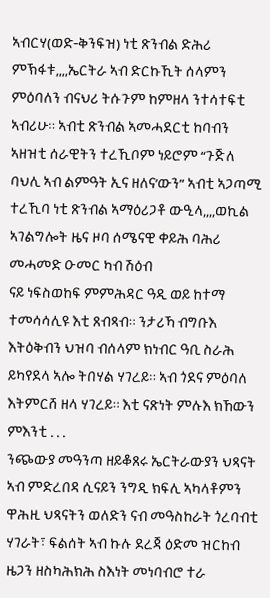ኣብርሃ(ወድ-ቅንፍዝ) ነቲ ጽንብል ድሕሪ ምኽፋቱ,,,,ኤርትራ ኣብ ድርኩኺት ሰላምን ምዕባለን ብናህሪ ትሱጉም ከምዘላ ንተሳተፍቲ ኣብሪሁ። ኣብቲ ጽንብል ኣመሓደርቲ ከባብን ኣዘዝቲ ሰራዊትን ተረኺቦም ነይሮም “ጉጅለ ባህሊ ኣብ ልምዓት ኢና ዘለና’ውን” ኣብቲ ኣጋጣሚ ተረኺባ ነቲ ጽንብል ኣማዕሪጋቶ ውዒላ,,,,ወኪል ኣገልግሎት ዜና ዞባ ሰሜናዊ ቀይሕ ባሕሪ መሓመድ ዑመር ካብ ሽዕብ
ናይ ነፍስወከፍ ምምሕዳር ዓዲ ወይ ከተማ ተመሳሳሊዩ እቲ ጸብጻብ። ንታሪኻ ብግቡእ እትዕቅብን ህዝባ ብሰላም ክነብር ዓቢ ስራሕ ይካየደላ ኣሎ ትበሃል ሃገረይ። ኣብ ጎደና ምዕባለ እትምርሸ ዘላ ሃገረይ። እቲ ናጽነት ምሉእ ክኸውን ምእንቲ . . .
ንጭውያ መዓንጣ ዘይቆጸሩ ኤርትራውያን ህጻናት ኣብ ምድረበዳ ሲናይን ንግዲ ክፍሊ ኣካላቶምን
ዋሕዚ ህጻናትን ወለድን ናብ መዓስከራት ጎረባብቲ ሃገራት፣ ፍልሰት ኣብ ኩሉ ደረጃ ዕድመ ዝርከብ ዜጋን ዘስካሕክሕ ስእነት መነባብሮ ተራ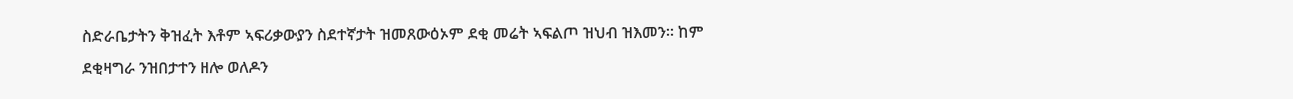ስድራቤታትን ቅዝፈት እቶም ኣፍሪቃውያን ስደተኛታት ዝመጸውዕኦም ደቂ መሬት ኣፍልጦ ዝህብ ዝእመን። ከም ደቂዛግራ ንዝበታተን ዘሎ ወለዶን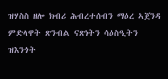ዝሃስስ ዘሎ ክብሪ ሕብረተሰብን ማዕረ ኣጀንዳ ምድላዋት ጽንብል ናጽነትን ሳዕስዒትን ዝእንጎት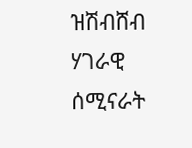ዝሽብሸብ ሃገራዊ ሰሚናራት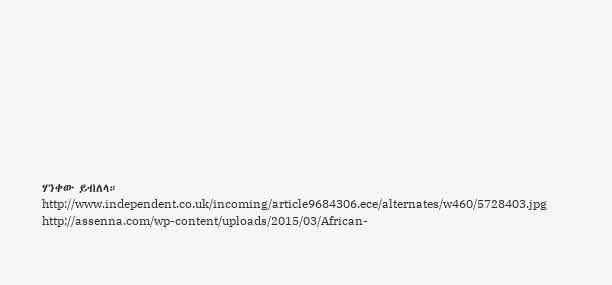ሃንቀው ይብለላ።
http://www.independent.co.uk/incoming/article9684306.ece/alternates/w460/5728403.jpg
http://assenna.com/wp-content/uploads/2015/03/African-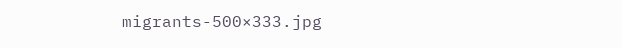migrants-500×333.jpg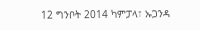12 ግንቦት 2014 ካምፓላ፣ ኡጋንዳ